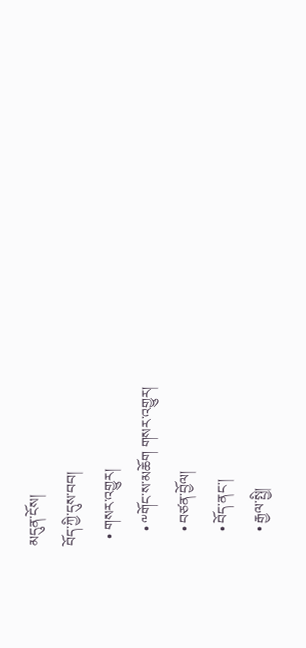མདུན་ངོས།
བོད་ཀྱི་དུས་བབ།
  • གསར་འགྱུར།
    • ༸གོང་ས་མཆོག གསར་འགྱུར།
    • བཙན་བྱོལ།
    • བོད་ནང་།
    • རྒྱལ་སྤྱི།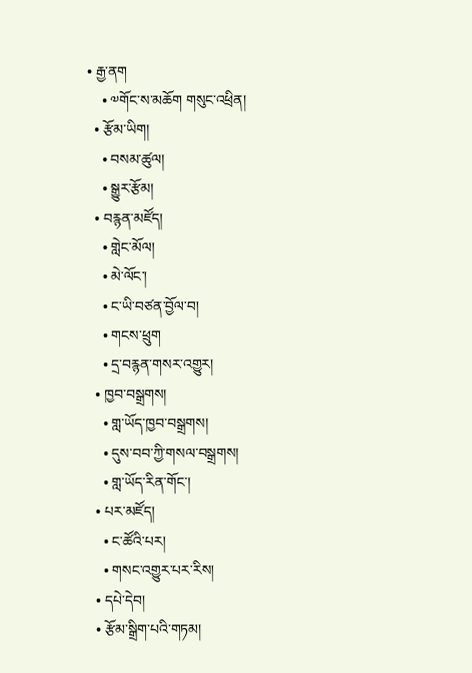• རྒྱ་ནག
    • ༧གོང་ས་མཆོག གསུང་འཕྲིན།
  • རྩོམ་ཡིག།
    • བསམ་ཚུལ།
    • སྒྱུར་རྩོམ།
  • བརྙན་མཛོད།
    • གླེང་མོལ།
    • མེ་ལོང་།
    • ང་ཡི་བཙན་བྱོལ་བ།
    • གངས་ཕྲུག
    • དྲ་བརྙན་གསར་འགྱུར།
  • ཁྱབ་བསྒྲགས།
    • གླ་ཡོད་ཁྱབ་བསྒྲགས།
    • དུས་བབ་ཀྱི་གསལ་བསྒྲགས།
    • གླ་ཡོད་རིན་གོང་།
  • པར་མཛོད།
    • ང་ཚོའི་པར།
    • གསང་འགྱུར་པར་རིས།
  • དཔེ་དེབ།
  • རྩོམ་སྒྲིག་པའི་གཏམ།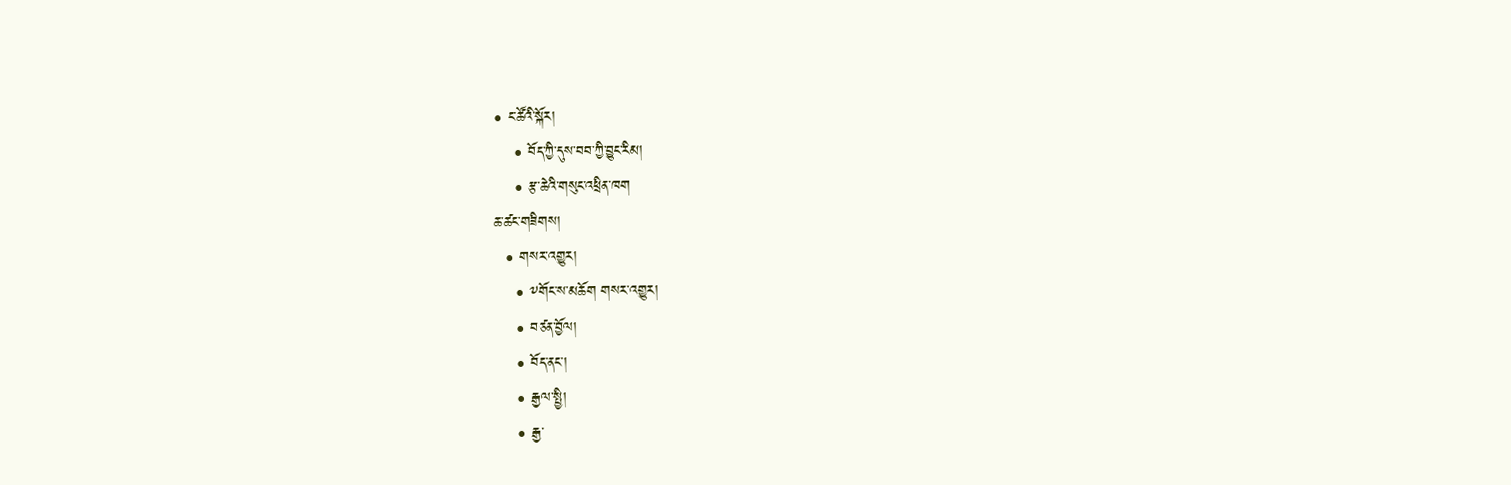• ང་ཚོའི་སྐོར།
    • བོད་ཀྱི་དུས་བབ་ཀྱི་བྱུང་རིམ།
    • རྩ་ཆེའི་གསུང་འཕྲིན་ཁག
ཆ་ཚང་གཟིགས།
  • གསར་འགྱུར།
    • ༸གོང་ས་མཆོག གསར་འགྱུར།
    • བཙན་བྱོལ།
    • བོད་ནང་།
    • རྒྱལ་སྤྱི།
    • རྒྱ་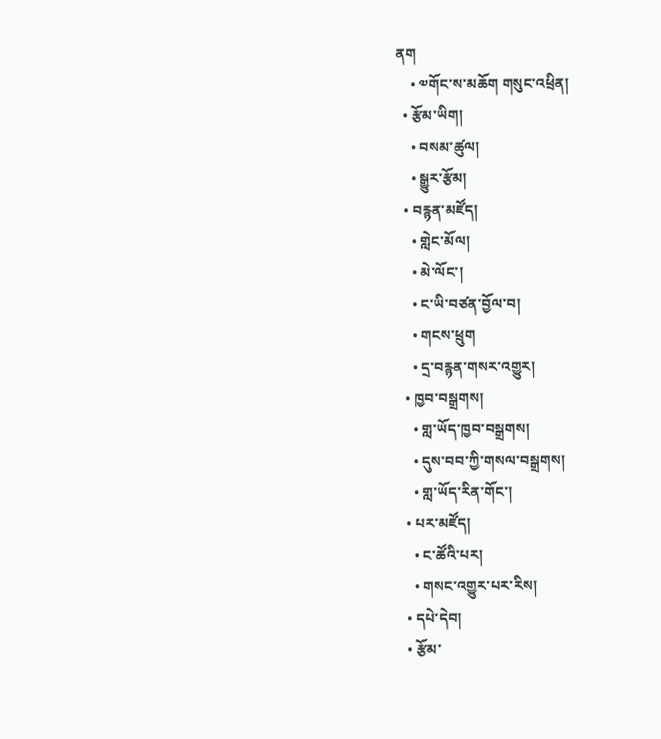ནག
    • ༧གོང་ས་མཆོག གསུང་འཕྲིན།
  • རྩོམ་ཡིག།
    • བསམ་ཚུལ།
    • སྒྱུར་རྩོམ།
  • བརྙན་མཛོད།
    • གླེང་མོལ།
    • མེ་ལོང་།
    • ང་ཡི་བཙན་བྱོལ་བ།
    • གངས་ཕྲུག
    • དྲ་བརྙན་གསར་འགྱུར།
  • ཁྱབ་བསྒྲགས།
    • གླ་ཡོད་ཁྱབ་བསྒྲགས།
    • དུས་བབ་ཀྱི་གསལ་བསྒྲགས།
    • གླ་ཡོད་རིན་གོང་།
  • པར་མཛོད།
    • ང་ཚོའི་པར།
    • གསང་འགྱུར་པར་རིས།
  • དཔེ་དེབ།
  • རྩོམ་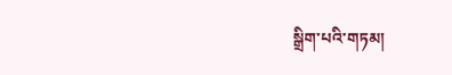སྒྲིག་པའི་གཏམ།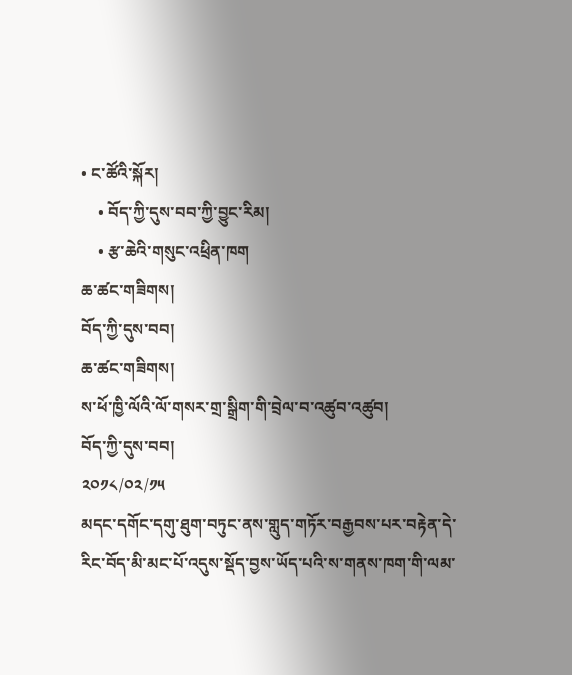• ང་ཚོའི་སྐོར།
    • བོད་ཀྱི་དུས་བབ་ཀྱི་བྱུང་རིམ།
    • རྩ་ཆེའི་གསུང་འཕྲིན་ཁག
ཆ་ཚང་གཟིགས།
བོད་ཀྱི་དུས་བབ།
ཆ་ཚང་གཟིགས།
ས་ཕོ་ཁྱི་ལོའི་ལོ་གསར་གྲ་སྒྲིག་གི་བྲེལ་བ་འཚུབ་འཚུབ།
བོད་ཀྱི་དུས་བབ།
༢༠༡༨/༠༢/༡༥
མདང་དགོང་དགུ་ཐུག་བཏུང་ནས་གླུད་གཏོར་བརྒྱབས་པར་བརྟེན་དེ་རིང་བོད་མི་མང་པོ་འདུས་སྡོད་བྱས་ཡོད་པའི་ས་གནས་ཁག་གི་ལམ་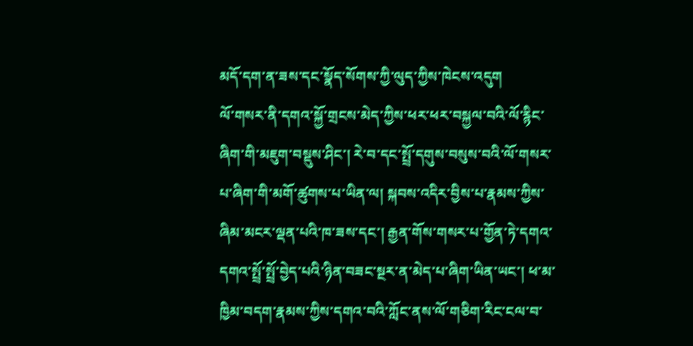མདོ་དག་ན་ཟས་དང་སྣོད་སོགས་ཀྱི་ལུད་ཀྱིས་ཁེངས་འདུག
ལོ་གསར་ནི་དགའ་སྐྱོ་གྲངས་མེད་ཀྱིས་ཕར་ཕར་བསྐྱལ་བའི་ལོ་རྙིང་ཞིག་གི་མཇུག་བསྡུས་ཤིང་། རེ་བ་དང་སྤྲོ་དགུས་བསུས་བའི་ལོ་གསར་པ་ཞིག་གི་མགོ་ཚུགས་པ་ཡིན་ལ། སྐབས་འདིར་བྱིས་པ་རྣམས་ཀྱིས་ཞིམ་མངར་ལྡན་པའི་ཁ་ཟས་དང་། རྒྱན་གོས་གསར་པ་གྱོན་ཏེ་དགའ་དགའ་སྤྲོ་སྤྲོ་བྱེད་པའི་ཉིན་བཟང་སྔར་ན་མེད་པ་ཞིག་ཡིན་ཡང་། ཕ་མ་ཁྱིམ་བདག་རྣམས་ཀྱིས་དགའ་བའི་ཀློང་ནས་ལོ་གཅིག་རིང་ངལ་བ་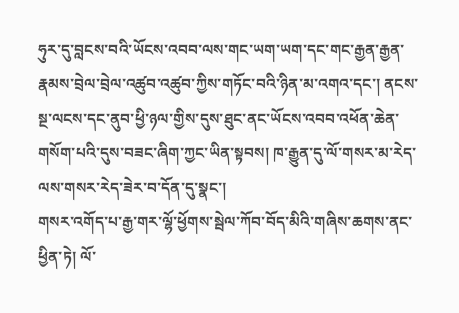ཧུར་དུ་བླངས་བའི་ཡོངས་འབབ་ལས་གང་ཡག་ཡག་དང་གང་རྒྱན་རྒྱན་རྣམས་བྲེལ་བྲེལ་འཚུབ་འཚུབ་ཀྱིས་གཏོང་བའི་ཉིན་མ་འགའ་དང་། ནངས་སྔ་ལངས་དང་ནུབ་ཕྱི་ཉལ་གྱིས་དུས་ཐུང་ནང་ཡོངས་འབབ་འཕོན་ཆེན་གསོག་པའི་དུས་བཟང་ཞིག་ཀྱང་ཡིན་སྟབས། ཁ་རྒྱུན་དུ་ལོ་གསར་མ་རེད་ལས་གསར་རེད་ཟེར་བ་དོན་དུ་སྣང་།
གསར་འགོད་པ་རྒྱ་གར་ལྷོ་ཕྱོགས་སྦེལ་ཀོབ་བོད་མིའི་གཞིས་ཆགས་ནང་ཕྱིན་ཏེ། ལོ་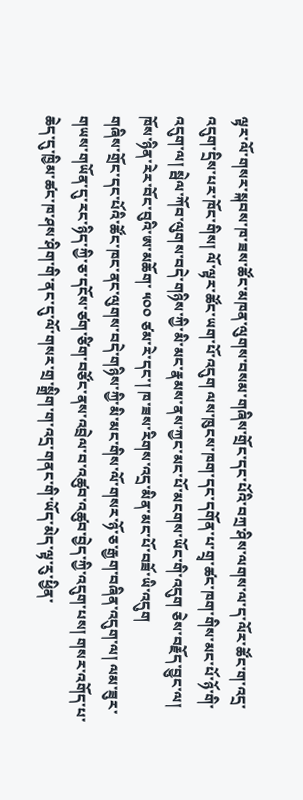ལྟར་ལོ་གསར་སྐབས་ཁ་ཟས་ཚོང་མཁན་ལུགས་བསམ་གཞིས་གྲོང་དང་པོའི་བཀྲ་ཤིས་ལགས་ལ་ད་ལོར་ཚོང་ག་འདྲ་འདུག་དྲིས་པར་ཁོང་གིས། ལོ་ལྟར་ཚོང་ཡག་པོ་འདུག ལས་ཁུངས་ཁག་དང་དགོན་པ་གྲྭ་ཚང་ཁག་གིས་མང་པོ་ཉོ་གི་འདུག་ལ། སྦེལ་ཀོབ་ལུགས་བདེ་གཉིས་ཀྱི་མི་མང་རྣམས་ནས་ཀྱང་མང་པོ་མངགས་ཡོང་གི་འདུག ཅེས་བརྗོད་བྱུང་ལ། ཁོས་ཉིན་རེར་བོང་བུའི་ཨ་མཆོག་ ༥༠༠ ཙམ་རེ་དང་། ཁ་ཟས་རིགས་འདྲ་མིན་མང་པོ་བཟོ་ཡི་འདུག
གཞིས་གྲོང་དང་པོའི་ཚོང་ཁང་ནང་ལུགས་བདེ་གཉིས་ཀྱི་མི་མང་གིས་ལོ་གསར་ཉོ་ཅ་རྒྱག་བཞིན་འདུག་ལ། ལམ་ཟུར་གཡས་གཡོན་དུ་རང་ཉིད་ཀྱི་ཅ་དངོས་ཙག་ཙིག་བཙོང་ནས་འབྲེལ་བ་འཚུབ་འཚུབ་བྱེད་ཀྱི་འདུག་པས། གསར་འགོད་པ་ཆེད་དུ་ཁྱིམ་ཚང་ཁ་ཤས་ཤིག་གི་ནང་དུ་ལོ་གསར་གྲ་སྒྲིག་ག་འདྲ་གནང་གི་ཡོད་མེད་ལྟ་རུ་ཕྱིན་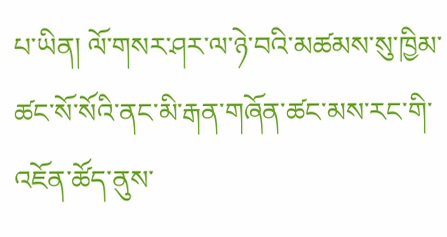པ་ཡིན། ལོ་གསར་ཤར་ལ་ཉེ་བའི་མཚམས་སུ་ཁྱིམ་ཚང་སོ་སོའི་ནང་མི་རྒན་གཞོན་ཚང་མས་རང་གི་འཇོན་ཚོད་ནུས་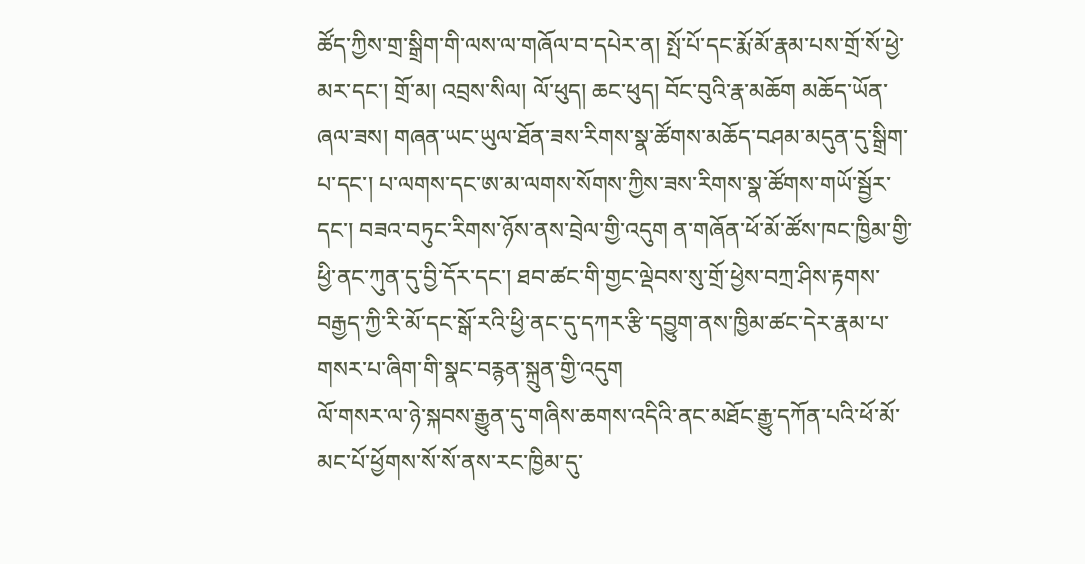ཚོད་ཀྱིས་གྲ་སྒྲིག་གི་ལས་ལ་གཞོལ་བ་དཔེར་ན། སྤོ་པོ་དང་རྨོ་མོ་རྣམ་པས་གྲོ་སོ་ཕྱེ་མར་དང་། གྲོ་མ། འབྲས་སིལ། ལོ་ཕུད། ཆང་ཕུད། བོང་བུའི་རྣ་མཆོག མཆོད་ཡོན་ཞལ་ཟས། གཞན་ཡང་ཡུལ་ཐོན་ཟས་རིགས་སྣ་ཚོགས་མཆོད་བཤམ་མདུན་དུ་སྒྲིག་པ་དང་། པ་ལགས་དང་ཨ་མ་ལགས་སོགས་ཀྱིས་ཟས་རིགས་སྣ་ཚོགས་གཡོ་སྦྱོར་དང་། བཟའ་བཏུང་རིགས་ཉོས་ནས་བྲེལ་གྱི་འདུག ན་གཞོན་ཕོ་མོ་ཚོས་ཁང་ཁྱིམ་གྱི་ཕྱི་ནང་ཀུན་དུ་བྱི་དོར་དང་། ཐབ་ཚང་གི་གྱང་ལྡེབས་སུ་གྲོ་ཕྱེས་བཀྲ་ཤིས་རྟགས་བརྒྱད་ཀྱི་རི་མོ་དང་སྒོ་རའི་ཕྱི་ནང་དུ་དཀར་རྩི་དབྱུག་ནས་ཁྱིམ་ཚང་དེར་རྣམ་པ་གསར་པ་ཞིག་གི་སྣང་བརྙན་སྐྲུན་གྱི་འདུག
ལོ་གསར་ལ་ཉེ་སྐབས་རྒྱུན་དུ་གཞིས་ཆགས་འདིའི་ནང་མཐོང་རྒྱུ་དཀོན་པའི་ཕོ་མོ་མང་པོ་ཕྱོགས་སོ་སོ་ནས་རང་ཁྱིམ་དུ་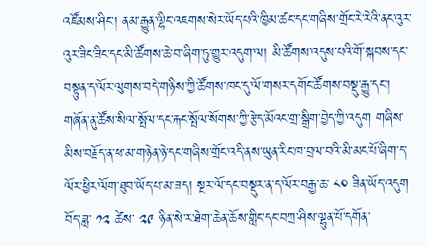འཛོམས་ཤིང་། ནམ་རྒྱུན་ལྷིང་འཇགས་སེར་ཡོད་པའི་ཁྱིམ་ཚང་དང་གཞིས་གྲོང་རེ་རེའི་ནང་འུར་འུར་ཟིང་ཟིང་དང་མི་ཚོགས་ཆེ་བ་ཞིག་ཏུ་གྱུར་འདུག་ལ། མི་ཚོགས་འདུས་པའི་གོ་སྐབས་དང་བསྟུན་ད་ལོར་ལུགས་བདེ་གཉིས་ཀྱི་ཚོགས་ཁང་དུ་ལོ་གསར་དགོང་ཚོགས་བསྡུ་རྒྱུ་དང་། གཞོན་ནུ་ཚོས་སིལ་སྤོལ་དང་རྐང་སྤོལ་སོགས་ཀྱི་རྩེད་མོའང་གྲ་སྒྲིག་བྱེད་ཀྱི་འདུག གཞིས་མིས་བརྗོད་ན་ཕ་མ་གཉེན་ཉེ་དང་གཞིས་གྲོང་འདི་ནས་ཡུན་རིང་ཁ་བྲལ་བའི་མི་མང་པོ་ཞིག་ད་ལོར་ཕྱིར་ལོག་ཐུབ་ཡོད་པ་མ་ཟད། སྔར་ལོ་དང་བསྡུར་ན་ད་ལོར་བརྒྱ་ཆ་ ༨༠ ཟིན་ཡོད་འདུག
བོད་ཟླ་ ༡༢ ཚེས་ ༢༩ ཉིན་སེ་ར་ཐེག་ཆེན་ཆོས་གླིང་དང་བཀྲ་ཤིས་ལྷུན་པོ་དགོན་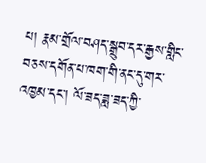པ། རྣམ་གྲོལ་བཤད་སྒྲུབ་དར་རྒྱས་གླིང་བཅས་དགོན་པ་ཁག་གི་ནང་དུ་གར་འཁྱམ་དང་། ལོ་ཟད་ཟླ་ཟད་ཀྱི་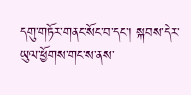དགུ་གཏོར་གནང་སོང་བ་དང་། སྐབས་དེར་ཡུལ་ཕྱོགས་གང་ས་ནས་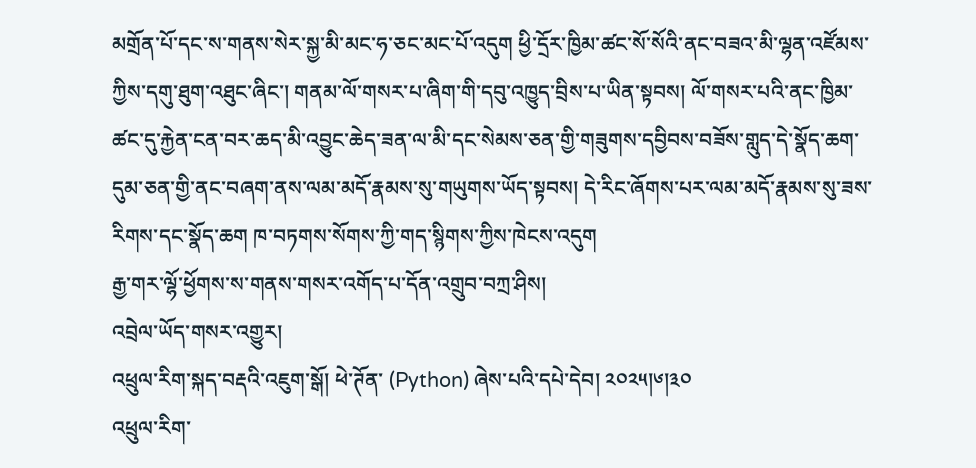མགྲོན་པོ་དང་ས་གནས་སེར་སྐྱ་མི་མང་ཧ་ཅང་མང་པོ་འདུག ཕྱི་དྲོར་ཁྱིམ་ཚང་སོ་སོའི་ནང་བཟའ་མི་ལྷན་འཛོམས་ཀྱིས་དགུ་ཐུག་འཐུང་ཞིང་། གནམ་ལོ་གསར་པ་ཞིག་གི་དབུ་འཁྱུད་བྲིས་པ་ཡིན་སྟབས། ལོ་གསར་པའི་ནང་ཁྱིམ་ཚང་དུ་རྐྱེན་ངན་བར་ཆད་མི་འབྱུང་ཆེད་ཟན་ལ་མི་དང་སེམས་ཅན་གྱི་གཟུགས་དབྱིབས་བཟོས་གླུད་དེ་སྣོད་ཆག་དུམ་ཅན་གྱི་ནང་བཞག་ནས་ལམ་མདོ་རྣམས་སུ་གཡུགས་ཡོད་སྟབས། དེ་རིང་ཞོགས་པར་ལམ་མདོ་རྣམས་སུ་ཟས་རིགས་དང་སྣོད་ཆག ཁ་བཏགས་སོགས་ཀྱི་གད་སྙིགས་ཀྱིས་ཁེངས་འདུག
རྒྱ་གར་ལྷོ་ཕྱོགས་ས་གནས་གསར་འགོད་པ་དོན་འགྲུབ་བཀྲ་ཤིས།
འབྲེལ་ཡོད་གསར་འགྱུར།
འཕྲུལ་རིག་སྐད་བརྡའི་འཇུག་སྒོ། ཕེ་ཊོན་ (Python) ཞེས་པའི་དཔེ་དེབ། ༢༠༢༥།༦།༣༠
འཕྲུལ་རིག་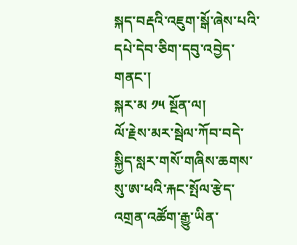སྐད་བརྡའི་འཇུག་སྒོ་ཞེས་པའི་དཔེ་དེབ་ཅིག་དབུ་འབྱེད་གནང་།
སྐར་མ ༡༥ སྔོན་ལ།
ལོ་རྗེས་མར་སྦེལ་ཀོབ་བདེ་སྐྱིད་སླར་གསོ་གཞིས་ཆགས་སུ་ཨ་ཕའི་རྐང་སྤོལ་རྩེད་འགྲན་འཚོག་རྒྱུ་ཡིན་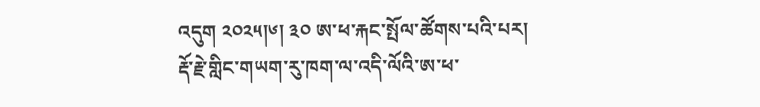འདུག ༢༠༢༥།༦། ༣༠ ཨ་ཕ་རྐང་སྤོལ་ཚོགས་པའི་པར།
རྡོ་རྗེ་གླིང་གཡག་རུ་ཁག་ལ་འདི་ལོའི་ཨ་ཕ་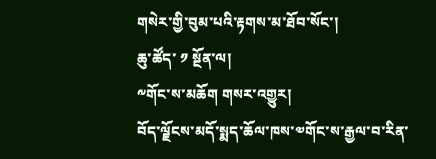གསེར་གྱི་བུམ་པའི་རྟགས་མ་ཐོབ་སོང་།
ཆུ་ཚོད་ ༡ སྔོན་ལ།
༸གོང་ས་མཆོག གསར་འགྱུར།
བོད་ལྗོངས་མདོ་སྨད་ཆོལ་ཁས་༧གོང་ས་རྒྱལ་བ་རིན་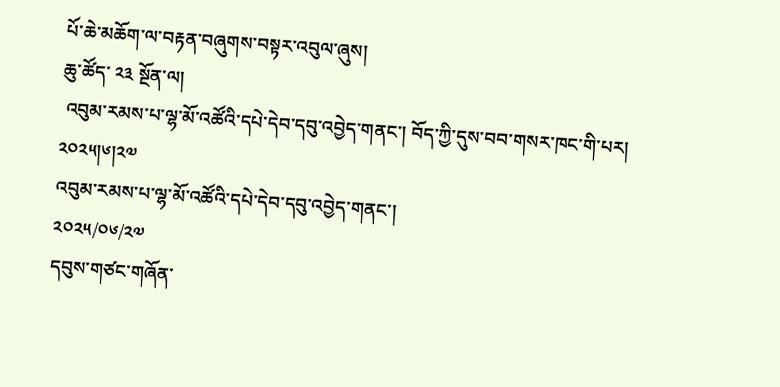པོ་ཆེ་མཆོག་ལ་བརྟན་བཞུགས་བསྟར་འབུལ་ཞུས།
ཆུ་ཚོད་ ༢༣ སྔོན་ལ།
 འབུམ་རམས་པ་ལྷ་མོ་འཚོའི་དཔེ་དེབ་དབུ་འབྱེད་གནང་། བོད་ཀྱི་དུས་བབ་གསར་ཁང་གི་པར། ༢༠༢༥།༦།༢༧
འབུམ་རམས་པ་ལྷ་མོ་འཚོའི་དཔེ་དེབ་དབུ་འབྱེད་གནང་།
༢༠༢༥/༠༦/༢༧
དབུས་གཙང་གཞོན་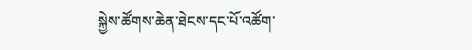སྐྱེས་ཚོགས་ཆེན་ཐེངས་དང་པོ་འཚོག་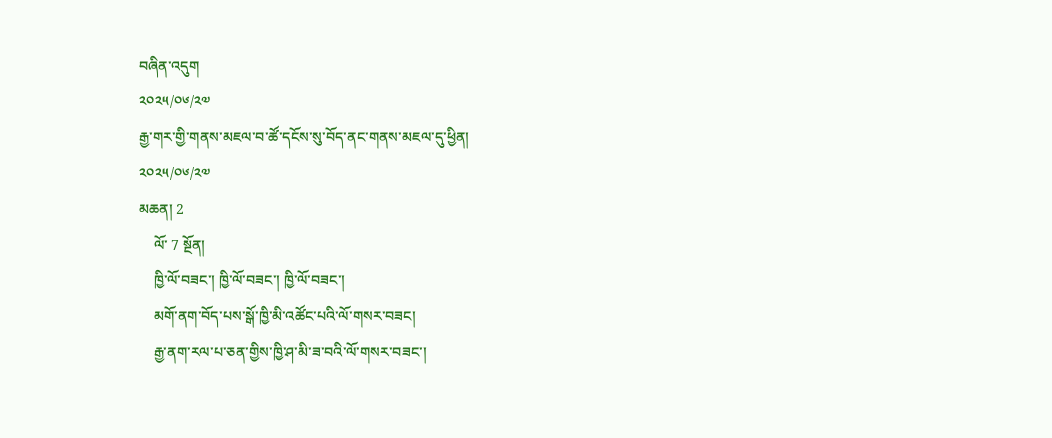བཞིན་འདུག
༢༠༢༥/༠༦/༢༧
རྒྱ་གར་གྱི་གནས་མཇལ་བ་ཚོ་དངོས་སུ་བོད་ནང་གནས་མཇལ་དུ་ཕྱིན།
༢༠༢༥/༠༦/༢༧
མཆན། 2
    ལོ་ 7 སྔོན།
    ཁྱི་ལོ་བཟང་། ཁྱི་ལོ་བཟང་། ཁྱི་ལོ་བཟང་།
    མགོ་ནག་བོད་པས་སྒོ་ཁྱི་མི་འཚོང་པའི་ལོ་གསར་བཟང།
    རྒྱ་ནག་རལ་པ་ཅན་གྱིས་ཁྱི་ཤ་མི་ཟ་བའི་ལོ་གསར་བཟང་།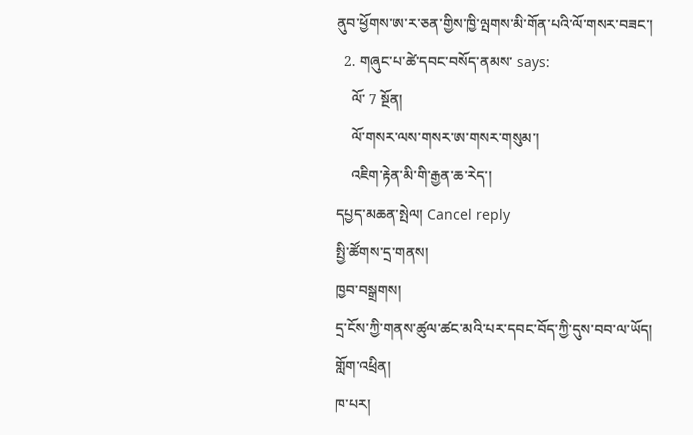ནུབ་ཕྱོགས་ཨ་ར་ཅན་གྱིས་ཁྱི་ལྤགས་མི་གོན་པའི་ལོ་གསར་བཟང་།
  2. གཞུང་པ་ཚེ་དབང་བསོད་ནམས་ says:
    ལོ་ 7 སྔོན།
    ལོ་གསར་ལས་གསར་ཨ་གསར་གསུམ་།
    འཇིག་རྟེན་མི་གི་རྒྱན་ཆ་རེད་།
དཔྱད་མཆན་སྤེལ། Cancel reply
སྤྱི་ཚོགས་དྲ་གནས།
ཁྱབ་བསྒྲགས།
དྲ་ངོས་ཀྱི་གནས་ཚུལ་ཚང་མའི་པར་དབང་བོད་ཀྱི་དུས་བབ་ལ་ཡོད།
གློག་འཕྲིན།
ཁ་པར།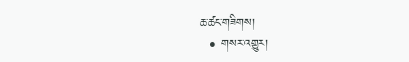ཆ་ཚང་གཟིགས།
  • གསར་འགྱུར།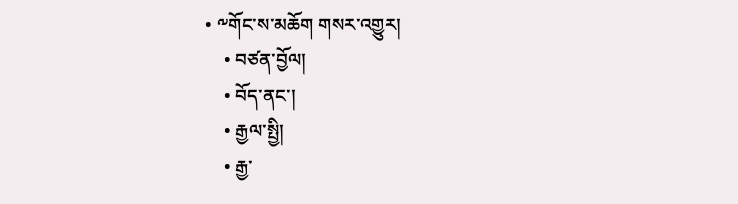• ༸གོང་ས་མཆོག གསར་འགྱུར།
    • བཙན་བྱོལ།
    • བོད་ནང་།
    • རྒྱལ་སྤྱི།
    • རྒྱ་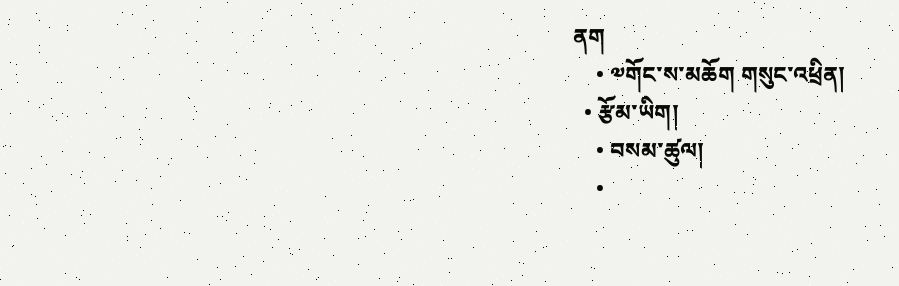ནག
    • ༧གོང་ས་མཆོག གསུང་འཕྲིན།
  • རྩོམ་ཡིག།
    • བསམ་ཚུལ།
    •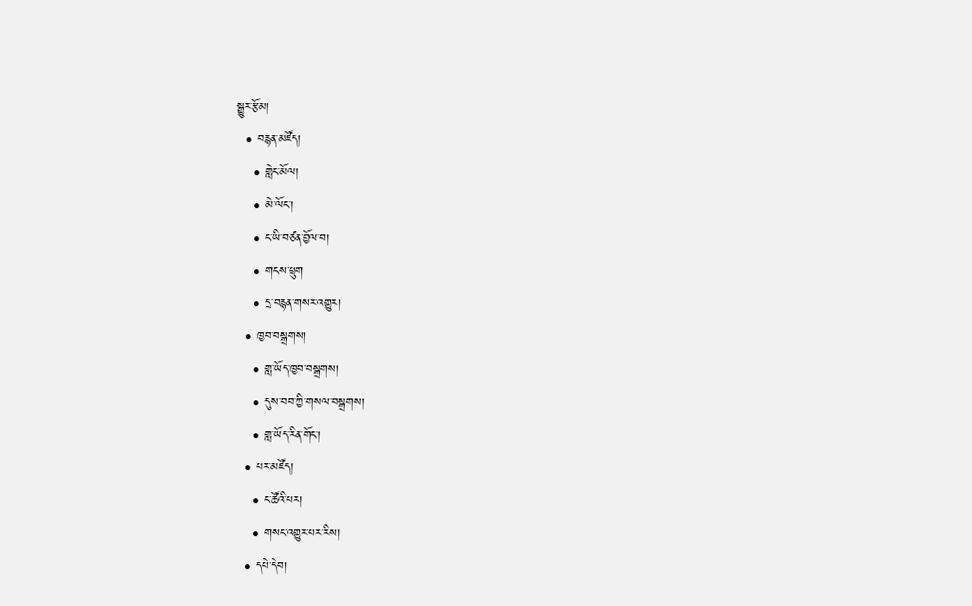སྒྱུར་རྩོམ།
  • བརྙན་མཛོད།
    • གླེང་མོལ།
    • མེ་ལོང་།
    • ང་ཡི་བཙན་བྱོལ་བ།
    • གངས་ཕྲུག
    • དྲ་བརྙན་གསར་འགྱུར།
  • ཁྱབ་བསྒྲགས།
    • གླ་ཡོད་ཁྱབ་བསྒྲགས།
    • དུས་བབ་ཀྱི་གསལ་བསྒྲགས།
    • གླ་ཡོད་རིན་གོང་།
  • པར་མཛོད།
    • ང་ཚོའི་པར།
    • གསང་འགྱུར་པར་རིས།
  • དཔེ་དེབ།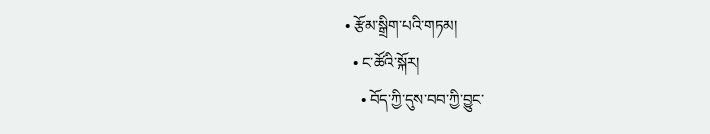• རྩོམ་སྒྲིག་པའི་གཏམ།
  • ང་ཚོའི་སྐོར།
    • བོད་ཀྱི་དུས་བབ་ཀྱི་བྱུང་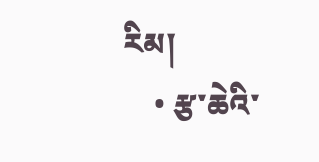རིམ།
    • རྩ་ཆེའི་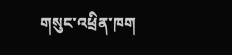གསུང་འཕྲིན་ཁག